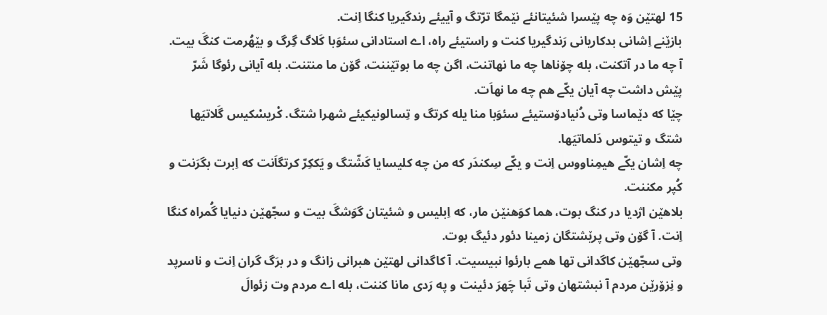15 لهتێن وَه چه پێسرا شئیتانئے نێمگا ترّتگ و آییئے رندگیریا کنگا اِنت.
بازێنے اِشانی بدکاریانی رَندگیریا کنت و راستیئے راه، اے استادانی سئوَبا کَلاگ گِرگ و بێهُرمت کنگَ بیت.
آ چه ما در آتکنت، بله چۆناها چه ما نهاتنت، اگن چه ما بوتێننت، گۆن ما منتنت. بله آیانی رئوگا شَرّ پێش داشت چه آیان یکّے هم چه ما نهاَت.
چێا که دێماسا وتی دُنیادۆستیئے سئوَبا منا یله کرتگ و تِسالونیکیئے شهرا شتگ. کْریسْکیس گَلاتیَها شتگ و تیتوس دَلماتیَها.
چه اِشان یکّے هیمِناووس اِنت و یکّے سِکندَر که من چه کلیسایا کَشّتگ و یَککِرّ کرتگاَنت که اِبرت بگرَنت و کُپر مکننت.
بلاهێن اژدیا در کنگ بوت، هما کوَهنێن مار، که اِبلیس و شئیتان گوَشگَ بیت و سجّهێن دنیایا گُمراه کنگا اِنت. آ گۆن وتی پرێشتگان زمینا دئور دئیگ بوت.
وتی سجّهێن کاگدانی تها همے بارئوا نبیسیت. آ کاگدانی لهتێن هبرانی زانگ و در برَگ گران اِنت و ناسرپد و نِزۆرێن مردم آ نبشتهان وتی تَبا چَهرَ دئینت و په رَدی مانا کننت، بله اے مردم وت زئوالَ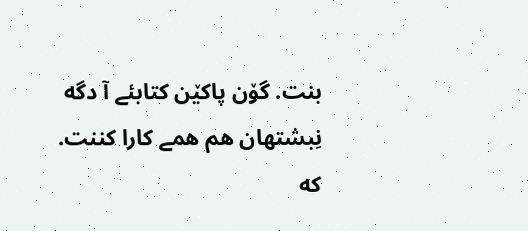بنت. گۆن پاکێن کتابئے آ دگه نِبشتهان هم همے کارا کننت.
که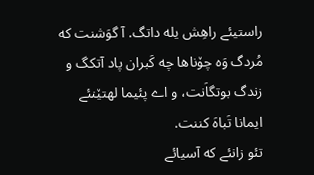راستیئے راهِش یله داتگ. آ گوَشنت که مُردگ وَه چۆناها چه کَبران پاد آتکگ و زندگ بوتگاَنت، و اے پئیما لهتێنئے ایمانا تَباهَ کننت.
تئو زانئے که آسیائے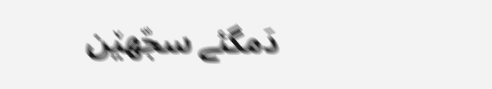دَمگئے سجّهێن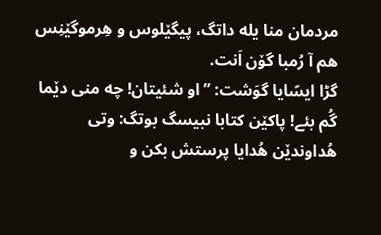مردمان منا یله داتگ، پیگێلوس و هِرموگێنِس هم آ رُمبا گۆن اَنت.
گڑا ایسّایا گوَشت: ”او شئیتان! چه منی دێما گُم بئے! پاکێن کتابا نبیسگ بوتگ: وتی هُداوندێن هُدایا پرستش بکن و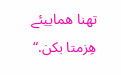تهنا هماییئے هِزمتا بکن.“